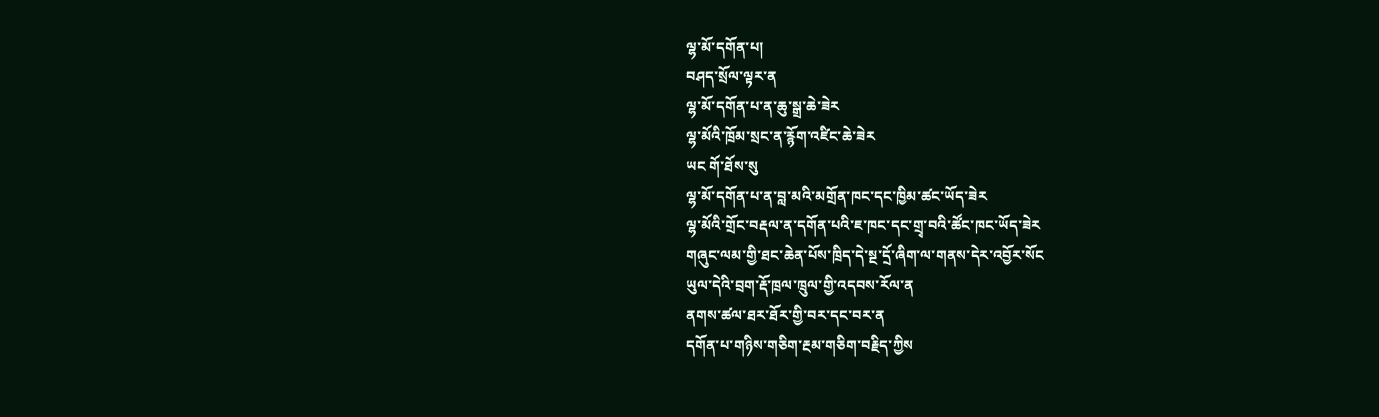ལྷ་མོ་དགོན་པ།
བཤད་སྲོལ་ལྟར་ན
ལྷ་མོ་དགོན་པ་ན་ཆུ་སྒྲ་ཆེ་ཟེར
ལྷ་མོའི་ཁྲོམ་སྲང་ན་རྙོག་འཛིང་ཆེ་ཟེར
ཡང གོ་ཐོས་སུ
ལྷ་མོ་དགོན་པ་ན་བླ་མའི་མགྲོན་ཁང་དང་ཁྱིམ་ཚང་ཡོད་ཟེར
ལྷ་མོའི་གྲོང་བརྡལ་ན་དགོན་པའི་ཇ་ཁང་དང་གྲྭ་བའི་ཚོང་ཁང་ཡོད་ཟེར
གཞུང་ལམ་གྱི་ཐང་ཆེན་པོས་ཁྲིད་དེ་སྔ་དྲོ་ཞིག་ལ་གནས་དེར་འབྱོར་སོང
ཡུལ་དེའི་བྲག་རྡོ་ཁྲལ་ཁྲུལ་གྱི་འདབས་རོལ་ན
ནགས་ཚལ་ཐར་ཐོར་གྱི་བར་དང་བར་ན
དགོན་པ་གཉིས་གཅིག་རྔམ་གཅིག་བརྗིད་ཀྱིས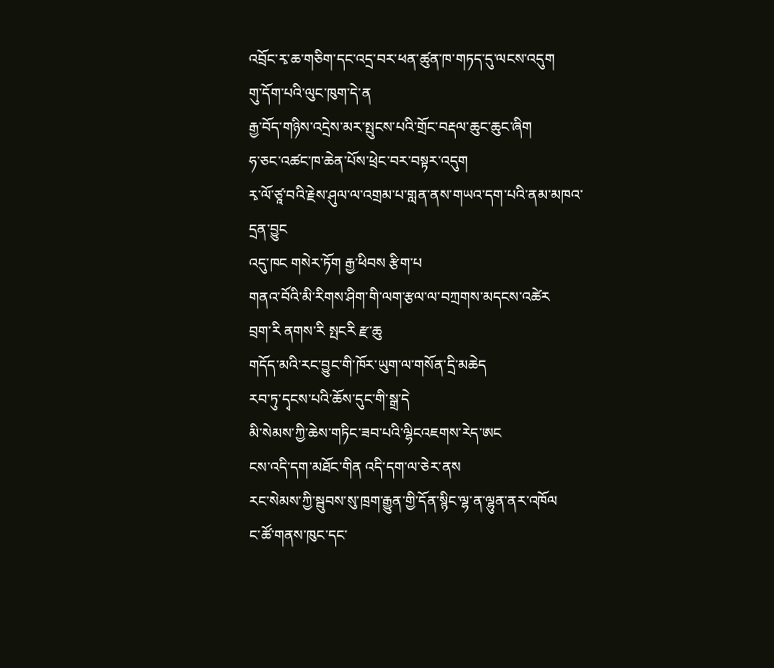འབྲོང་རྭ་ཆ་གཅིག་དང་འདྲ་བར་ཕན་ཚུན་ཁ་གཏད་དུ་ལངས་འདུག
གུ་དོག་པའི་ལུང་ཁུག་དེ་ན
རྒྱ་བོད་གཉིས་འདྲེས་མར་སྤུངས་པའི་གྲོང་བརྡལ་ཆུང་ཆུང་ཞིག
ཧ་ཅང་འཚང་ཁ་ཆེན་པོས་ཕྲེང་བར་བསྟར་འདུག
རྭ་ལོ་ཙཱ་བའི་རྗེས་ཤུལ་ལ་འགྲམ་པ་གླན་ནས་གཡའ་དག་པའི་ནམ་མཁའ་དྲན་བྱུང
འདུ་ཁང གསེར་ཏོག རྒྱ་ཕིབས རྩིག་པ
གནའ་བོའི་མི་རིགས་ཤིག་གི་ལག་རྩལ་ལ་བཀྲགས་མདངས་འཚེར
བྲག་རི ནགས་རི སྤངརི རྫ་ཆུ
གདོད་མའི་རང་བྱུང་གི་ཁོར་ཡུག་ལ་གསོན་དྲི་མཆེད
རབ་ཏུ་དྭངས་པའི་ཆོས་དུང་གི་སྒྲ་དེ
མི་སེམས་ཀྱི་ཆེས་གཏིང་ཟབ་པའི་ལྷིངའཇགས་རེད་ཨང
ངས་འདི་དག་མཐོང་གིན འདི་དག་ལ་ཅེར་ནས
རང་སེམས་ཀྱི་སྦུབས་སུ་ཁྲག་རྒྱུན་གྱི་དོན་སྙིང་ལྷ་ན་ལྷུན་ནར་འཁོལ
ང་ཚོ་གནས་ཁུང་དང་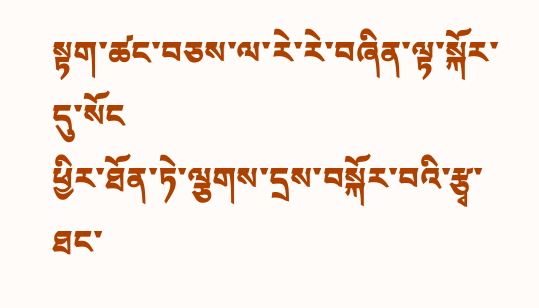སྟག་ཚང་བཅས་ལ་རེ་རེ་བཞིན་ལྟ་སྐོར་དུ་སོང
ཕྱིར་ཐོན་ཏེ་ལྕགས་དྲས་བསྐོར་བའི་རྩྭ་ཐང་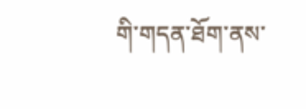གི་གདན་ཐོག་ནས་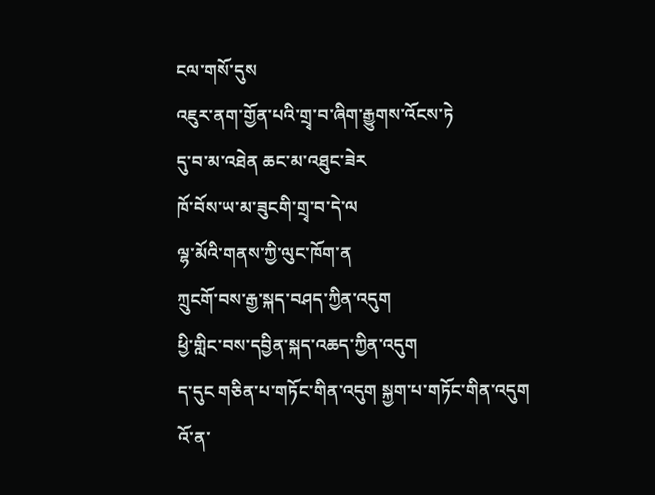ངལ་གསོ་དུས
འཇུར་ནག་གྱོན་པའི་གྲྭ་བ་ཞིག་རྒྱུགས་འོངས་ཏེ
དུ་བ་མ་འཐེན ཆང་མ་འཐུང་ཟེར
ཁོ་བོས་ཡ་མ་ཟུངགི་གྲྭ་བ་དེ་ལ
ལྷ་མོའི་གནས་ཀྱི་ལུང་ཁོག་ན
ཀྲུངགོ་བས་རྒྱ་སྐད་བཤད་ཀྱིན་འདུག
ཕྱི་གླིང་བས་དབྱིན་སྐད་འཆད་ཀྱིན་འདུག
ད་དུང གཅིན་པ་གཏོང་གིན་འདུག སྐྱག་པ་གཏོང་གིན་འདུག
འོ་ན་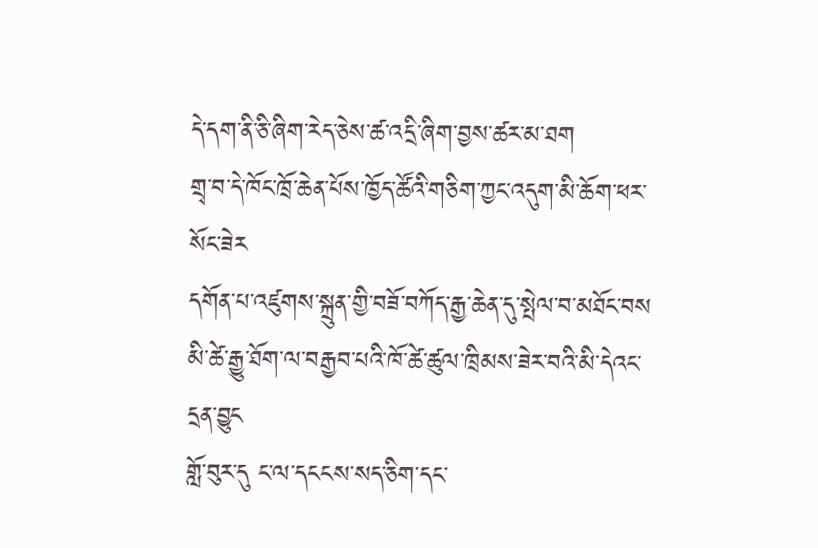དེ་དག་ནི་ཅི་ཞིག་རེད་ཅེས་ཚ་འདྲི་ཞིག་བྱས་ཚར་མ་ཐག
གྲྭ་བ་དེ་ཁོང་ཁྲོ་ཆེན་པོས་ཁྱོད་ཚོའི་གཅིག་ཀྱང་འདུག་མི་ཆོག་ཕར་སོང་ཟེར
དགོན་པ་འཛུགས་སྐྲུན་གྱི་བཟོ་བཀོད་རྒྱ་ཆེན་དུ་སྤེལ་བ་མཐོང་བས
མི་ཚེ་རྒྱུ་ཐོག་ལ་བརྒྱབ་པའི་ཁོ་ཚེ་ཚུལ་ཁྲིམས་ཟེར་བའི་མི་དེའང་དྲན་བྱུང
གློ་བུར་དུ ང་ལ་དངངས་སད་ཅིག་དང་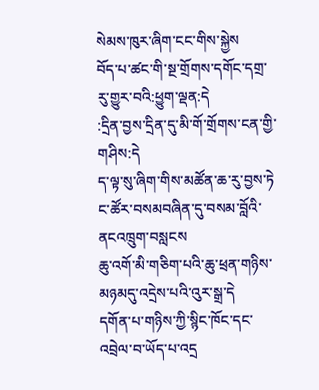སེམས་ཁུར་ཞིག་ངང་གིས་སྐྱེས
བོད་པ་ཚང་གི་སྔ་གྲོགས་དགོང་དགྲ་རུ་གྱུར་བའི:ཕྱུག་ལྡན:དེ
:དྲིན་བྱས་དྲིན་དུ་མི་གོ་གྲོགས་ངན་གྱི་གཤིས:དེ
ད་ལྟ་སུ་ཞིག་གིས་མཚོན་ཆ་རུ་བྱས་ཏེ
ང་ཚོར་བསམབཞིན་དུ་བསམ་བློའི་ནངའཁྲུག་བསླངས
ཆུ་འགོ་མི་གཅིག་པའི་ཆུ་ཕྲན་གཉིས་མཉམདུ་འདྲེས་པའི་འུར་སྒྲ་དེ
དགོན་པ་གཉིས་ཀྱི་སྙིང་ཁོང་དང་འབྲེལ་བ་ཡོད་པ་འདྲ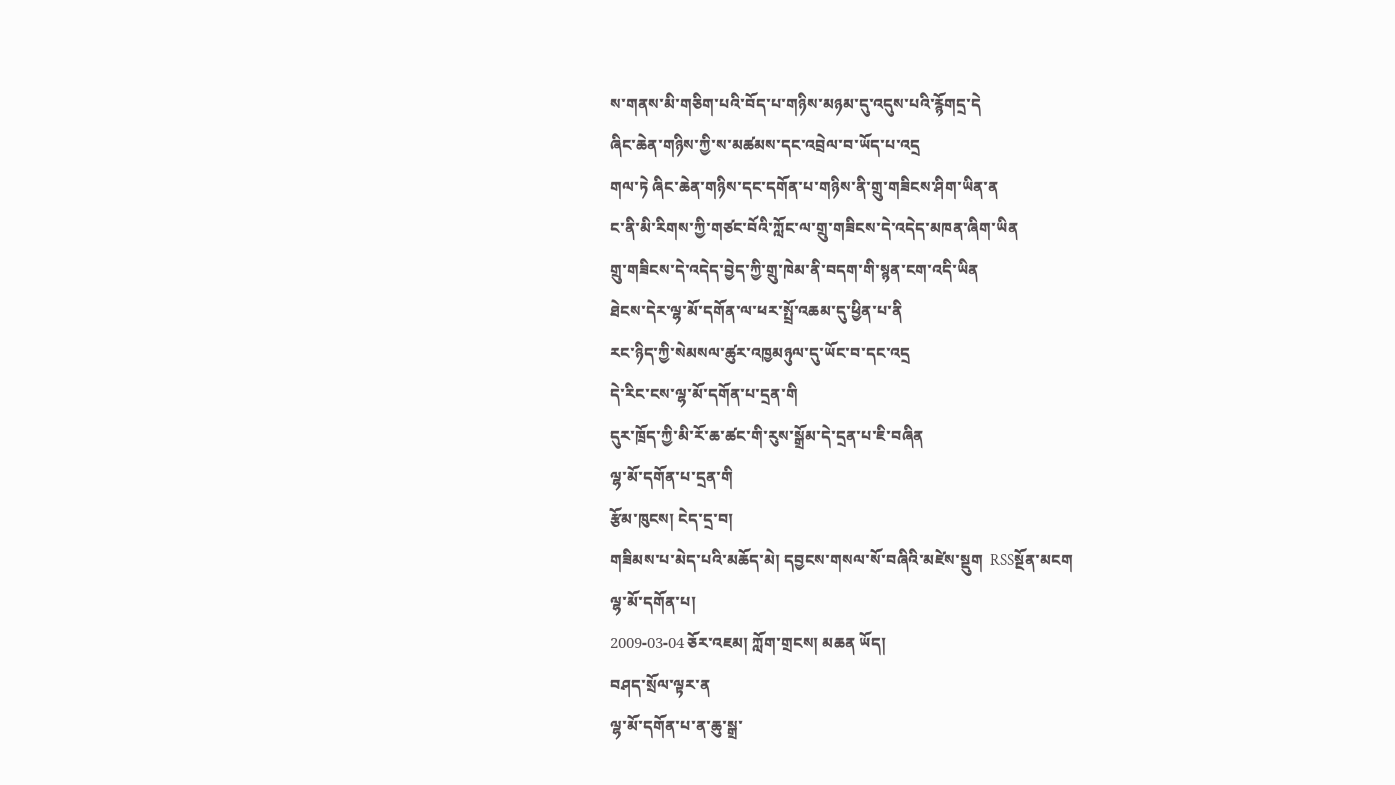ས་གནས་མི་གཅིག་པའི་བོད་པ་གཉིས་མཉམ་དུ་འདུས་པའི་རྙོགདྲ་དེ
ཞིང་ཆེན་གཉིས་ཀྱི་ས་མཚམས་དང་འབྲེལ་བ་ཡོད་པ་འདྲ
གལ་ཏེ ཞིང་ཆེན་གཉིས་དང་དགོན་པ་གཉིས་ནི་གྲུ་གཟིངས་ཤིག་ཡིན་ན
ང་ནི་མི་རིགས་ཀྱི་གཙང་བོའི་ཀློང་ལ་གྲུ་གཟིངས་དེ་འདེད་མཁན་ཞིག་ཡིན
གྲུ་གཟིངས་དེ་འདེད་བྱེད་ཀྱི་གྲུ་ཁེམ་ནི་བདག་གི་སྙན་ངག་འདི་ཡིན
ཐེངས་དེར་ལྷ་མོ་དགོན་ལ་ཕར་སྤྲོ་འཆམ་དུ་ཕྱིན་པ་ནི
རང་ཉིད་ཀྱི་སེམསལ་ཚུར་འཁྱམཉུལ་དུ་ཡོང་བ་དང་འདྲ
དེ་རིང་ངས་ལྷ་མོ་དགོན་པ་དྲན་གི
དུར་ཁྲོད་ཀྱི་མི་རོ་ཆ་ཚང་གི་རུས་སྒྲོམ་དེ་དྲན་པ་ཇི་བཞིན
ལྷ་མོ་དགོན་པ་དྲན་གི
རྩོམ་ཁུངས། ངེད་དྲ་བ།
གཟིམས་པ་མེད་པའི་མཆོད་མེ། དབྱངས་གསལ་སོ་བཞིའི་མཛེས་སྡུག  RSSསྔོན་མངག
ལྷ་མོ་དགོན་པ།
2009-03-04 ཅོར་འཇམ། ཀློག་གྲངས། མཆན ཡོད།
བཤད་སྲོལ་ལྟར་ན
ལྷ་མོ་དགོན་པ་ན་ཆུ་སྒྲ་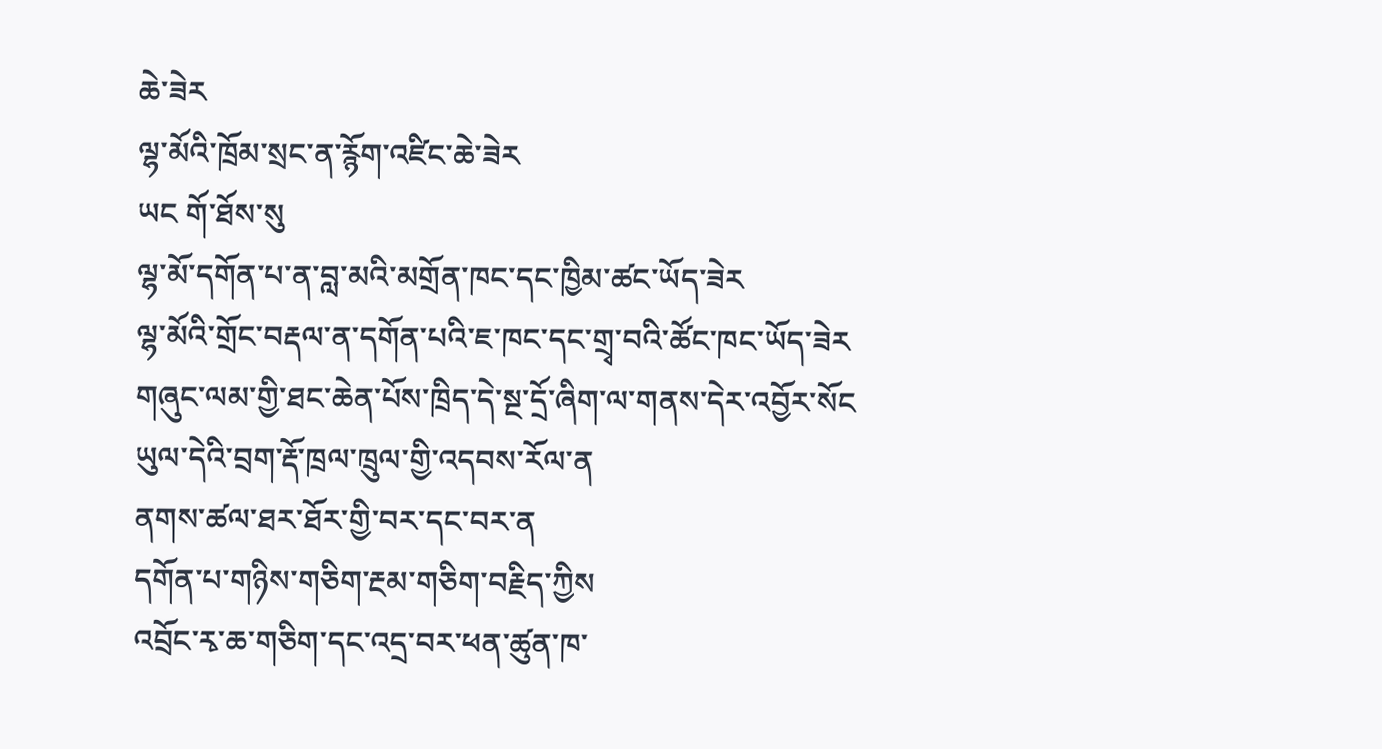ཆེ་ཟེར
ལྷ་མོའི་ཁྲོམ་སྲང་ན་རྙོག་འཛིང་ཆེ་ཟེར
ཡང གོ་ཐོས་སུ
ལྷ་མོ་དགོན་པ་ན་བླ་མའི་མགྲོན་ཁང་དང་ཁྱིམ་ཚང་ཡོད་ཟེར
ལྷ་མོའི་གྲོང་བརྡལ་ན་དགོན་པའི་ཇ་ཁང་དང་གྲྭ་བའི་ཚོང་ཁང་ཡོད་ཟེར
གཞུང་ལམ་གྱི་ཐང་ཆེན་པོས་ཁྲིད་དེ་སྔ་དྲོ་ཞིག་ལ་གནས་དེར་འབྱོར་སོང
ཡུལ་དེའི་བྲག་རྡོ་ཁྲལ་ཁྲུལ་གྱི་འདབས་རོལ་ན
ནགས་ཚལ་ཐར་ཐོར་གྱི་བར་དང་བར་ན
དགོན་པ་གཉིས་གཅིག་རྔམ་གཅིག་བརྗིད་ཀྱིས
འབྲོང་རྭ་ཆ་གཅིག་དང་འདྲ་བར་ཕན་ཚུན་ཁ་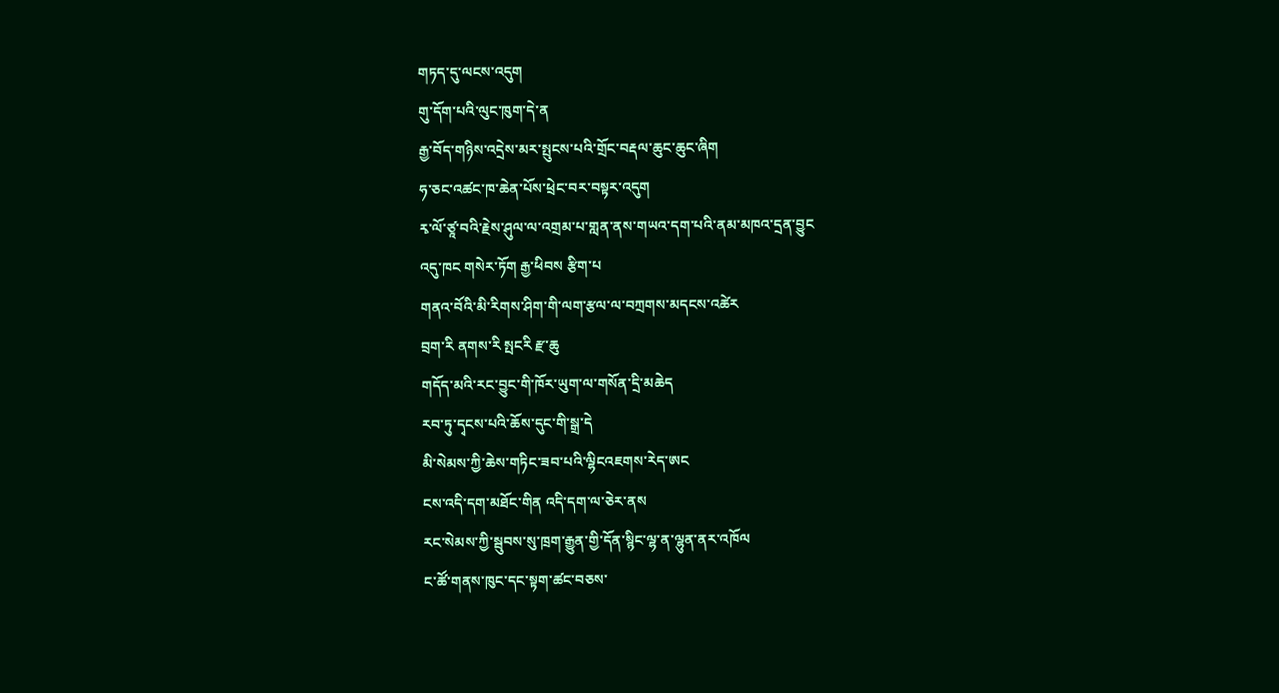གཏད་དུ་ལངས་འདུག
གུ་དོག་པའི་ལུང་ཁུག་དེ་ན
རྒྱ་བོད་གཉིས་འདྲེས་མར་སྤུངས་པའི་གྲོང་བརྡལ་ཆུང་ཆུང་ཞིག
ཧ་ཅང་འཚང་ཁ་ཆེན་པོས་ཕྲེང་བར་བསྟར་འདུག
རྭ་ལོ་ཙཱ་བའི་རྗེས་ཤུལ་ལ་འགྲམ་པ་གླན་ནས་གཡའ་དག་པའི་ནམ་མཁའ་དྲན་བྱུང
འདུ་ཁང གསེར་ཏོག རྒྱ་ཕིབས རྩིག་པ
གནའ་བོའི་མི་རིགས་ཤིག་གི་ལག་རྩལ་ལ་བཀྲགས་མདངས་འཚེར
བྲག་རི ནགས་རི སྤངརི རྫ་ཆུ
གདོད་མའི་རང་བྱུང་གི་ཁོར་ཡུག་ལ་གསོན་དྲི་མཆེད
རབ་ཏུ་དྭངས་པའི་ཆོས་དུང་གི་སྒྲ་དེ
མི་སེམས་ཀྱི་ཆེས་གཏིང་ཟབ་པའི་ལྷིངའཇགས་རེད་ཨང
ངས་འདི་དག་མཐོང་གིན འདི་དག་ལ་ཅེར་ནས
རང་སེམས་ཀྱི་སྦུབས་སུ་ཁྲག་རྒྱུན་གྱི་དོན་སྙིང་ལྷ་ན་ལྷུན་ནར་འཁོལ
ང་ཚོ་གནས་ཁུང་དང་སྟག་ཚང་བཅས་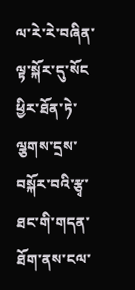ལ་རེ་རེ་བཞིན་ལྟ་སྐོར་དུ་སོང
ཕྱིར་ཐོན་ཏེ་ལྕགས་དྲས་བསྐོར་བའི་རྩྭ་ཐང་གི་གདན་ཐོག་ནས་ངལ་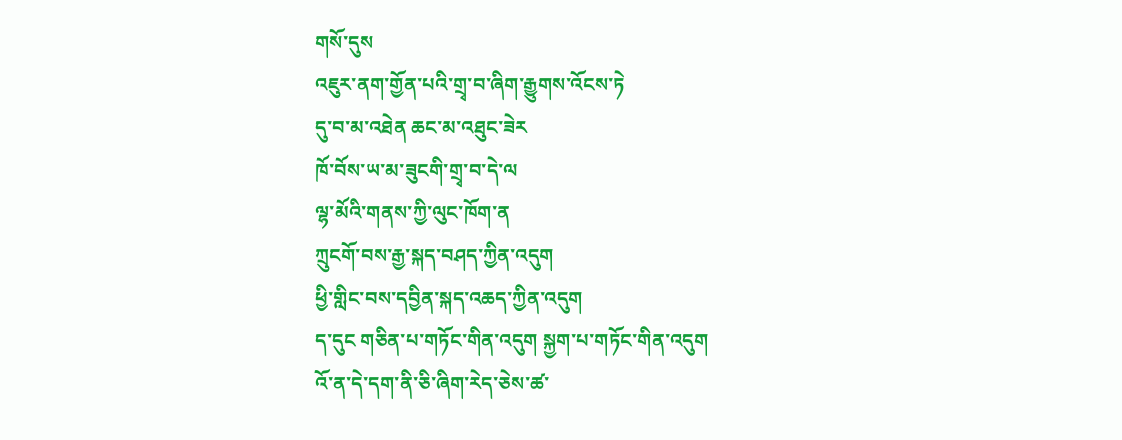གསོ་དུས
འཇུར་ནག་གྱོན་པའི་གྲྭ་བ་ཞིག་རྒྱུགས་འོངས་ཏེ
དུ་བ་མ་འཐེན ཆང་མ་འཐུང་ཟེར
ཁོ་བོས་ཡ་མ་ཟུངགི་གྲྭ་བ་དེ་ལ
ལྷ་མོའི་གནས་ཀྱི་ལུང་ཁོག་ན
ཀྲུངགོ་བས་རྒྱ་སྐད་བཤད་ཀྱིན་འདུག
ཕྱི་གླིང་བས་དབྱིན་སྐད་འཆད་ཀྱིན་འདུག
ད་དུང གཅིན་པ་གཏོང་གིན་འདུག སྐྱག་པ་གཏོང་གིན་འདུག
འོ་ན་དེ་དག་ནི་ཅི་ཞིག་རེད་ཅེས་ཚ་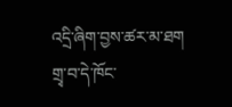འདྲི་ཞིག་བྱས་ཚར་མ་ཐག
གྲྭ་བ་དེ་ཁོང་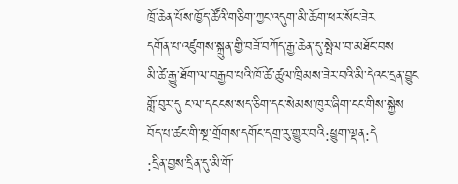ཁྲོ་ཆེན་པོས་ཁྱོད་ཚོའི་གཅིག་ཀྱང་འདུག་མི་ཆོག་ཕར་སོང་ཟེར
དགོན་པ་འཛུགས་སྐྲུན་གྱི་བཟོ་བཀོད་རྒྱ་ཆེན་དུ་སྤེལ་བ་མཐོང་བས
མི་ཚེ་རྒྱུ་ཐོག་ལ་བརྒྱབ་པའི་ཁོ་ཚེ་ཚུལ་ཁྲིམས་ཟེར་བའི་མི་དེའང་དྲན་བྱུང
གློ་བུར་དུ ང་ལ་དངངས་སད་ཅིག་དང་སེམས་ཁུར་ཞིག་ངང་གིས་སྐྱེས
བོད་པ་ཚང་གི་སྔ་གྲོགས་དགོང་དགྲ་རུ་གྱུར་བའི:ཕྱུག་ལྡན:དེ
:དྲིན་བྱས་དྲིན་དུ་མི་གོ་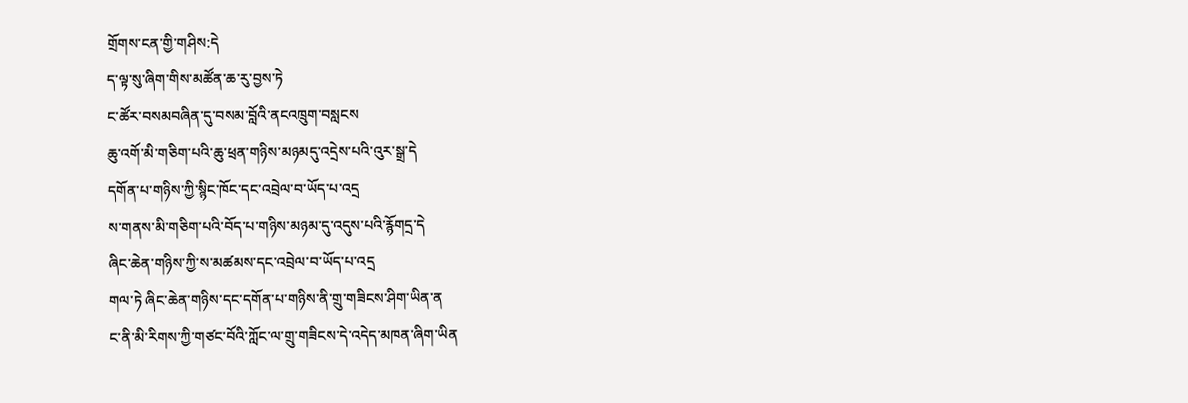གྲོགས་ངན་གྱི་གཤིས:དེ
ད་ལྟ་སུ་ཞིག་གིས་མཚོན་ཆ་རུ་བྱས་ཏེ
ང་ཚོར་བསམབཞིན་དུ་བསམ་བློའི་ནངའཁྲུག་བསླངས
ཆུ་འགོ་མི་གཅིག་པའི་ཆུ་ཕྲན་གཉིས་མཉམདུ་འདྲེས་པའི་འུར་སྒྲ་དེ
དགོན་པ་གཉིས་ཀྱི་སྙིང་ཁོང་དང་འབྲེལ་བ་ཡོད་པ་འདྲ
ས་གནས་མི་གཅིག་པའི་བོད་པ་གཉིས་མཉམ་དུ་འདུས་པའི་རྙོགདྲ་དེ
ཞིང་ཆེན་གཉིས་ཀྱི་ས་མཚམས་དང་འབྲེལ་བ་ཡོད་པ་འདྲ
གལ་ཏེ ཞིང་ཆེན་གཉིས་དང་དགོན་པ་གཉིས་ནི་གྲུ་གཟིངས་ཤིག་ཡིན་ན
ང་ནི་མི་རིགས་ཀྱི་གཙང་བོའི་ཀློང་ལ་གྲུ་གཟིངས་དེ་འདེད་མཁན་ཞིག་ཡིན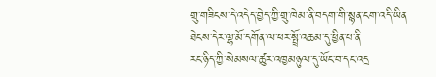གྲུ་གཟིངས་དེ་འདེད་བྱེད་ཀྱི་གྲུ་ཁེམ་ནི་བདག་གི་སྙན་ངག་འདི་ཡིན
ཐེངས་དེར་ལྷ་མོ་དགོན་ལ་ཕར་སྤྲོ་འཆམ་དུ་ཕྱིན་པ་ནི
རང་ཉིད་ཀྱི་སེམསལ་ཚུར་འཁྱམཉུལ་དུ་ཡོང་བ་དང་འདྲ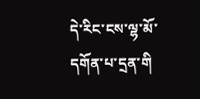དེ་རིང་ངས་ལྷ་མོ་དགོན་པ་དྲན་གི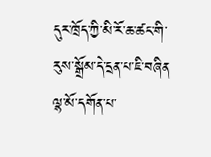དུར་ཁྲོད་ཀྱི་མི་རོ་ཆ་ཚང་གི་རུས་སྒྲོམ་དེ་དྲན་པ་ཇི་བཞིན
ལྷ་མོ་དགོན་པ་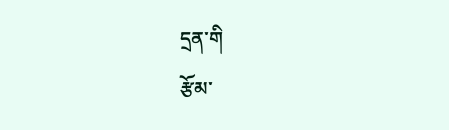དྲན་གི
རྩོམ་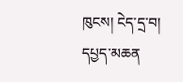ཁུངས། ངེད་དྲ་བ།
དཔྱད་མཆན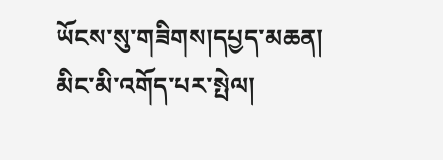ཡོངས་སུ་གཟིགས།དཔྱད་མཆན།
མིང་མི་འགོད་པར་སྤེལ།